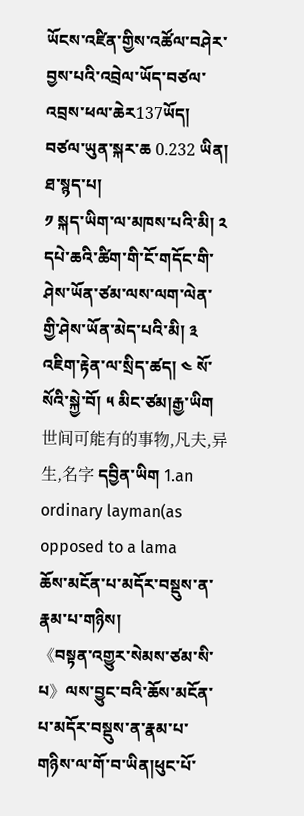ཡོངས་འཛིན་གྱིས་འཚོལ་བཤེར་བྱས་པའི་འབྲེལ་ཡོད་བཙལ་འབྲས་ཕལ་ཆེར137ཡོད།  བཙལ་ཡུན་སྐར་ཆ 0.232 ཡིན།
ཐ་སྙད་པ།
༡ སྐད་ཡིག་ལ་མཁས་པའི་མི། ༢ དཔེ་ཆའི་ཚིག་གི་ངོ་གདོང་གི་ཤེས་ཡོན་ཙམ་ལས་ལག་ལེན་གྱི་ཤེས་ཡོན་མེད་པའི་མི། ༣ འཇིག་རྟེན་ལ་སྲིད་ཚད། ༤ སོ་སོའི་སྐྱེ་བོ། ༥ མིང་ཙམ།རྒྱ་ཡིག 世间可能有的事物,凡夫,异生,名字 དབྱིན་ཡིག 1.an ordinary layman(as opposed to a lama
ཆོས་མངོན་པ་མདོར་བསྡུས་ན་རྣམ་པ་གཉིས།
《བསྟན་འགྱུར་སེམས་ཙམ་སི་པ》ལས་བྱུང་བའི་ཆོས་མངོན་པ་མདོར་བསྡུས་ན་རྣམ་པ་གཉིས་ལ་གོ་བ་ཡིན།ཕུང་པོ་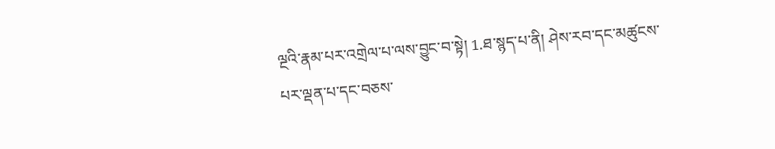ལྔའི་རྣམ་པར་འགྲེལ་པ་ལས་བྱུང་བ་སྟེ། 1.ཐ་སྙད་པ་ནི། ཤེས་རབ་དང་མཚུངས་པར་ལྡན་པ་དང་བཅས་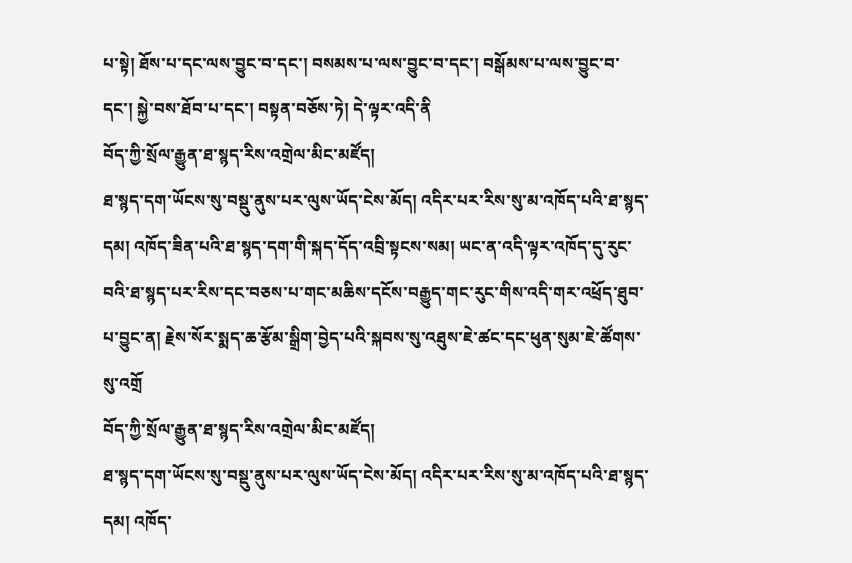པ་སྟེ། ཐོས་པ་དང་ལས་བྱུང་བ་དང་། བསམས་པ་ལས་བྱུང་བ་དང་། བསྒོམས་པ་ལས་བྱུང་བ་དང་། སྐྱེ་བས་ཐོབ་པ་དང་། བསྟན་བཅོས་ཏེ། དེ་ལྟར་འདི་ནི
བོད་ཀྱི་སྲོལ་རྒྱུན་ཐ་སྙད་རིས་འགྲེལ་མིང་མཛོད།
ཐ་སྙད་དག་ཡོངས་སུ་བསྡུ་ནུས་པར་ལུས་ཡོད་ངེས་མོད། འདིར་པར་རིས་སུ་མ་འཁོད་པའི་ཐ་སྙད་དམ། འཁོད་ཟིན་པའི་ཐ་སྙད་དག་གི་སྐད་དོད་འབྲི་སྟངས་སམ། ཡང་ན་འདི་ལྟར་འཁོད་དུ་རུང་བའི་ཐ་སྙད་པར་རིས་དང་བཅས་པ་གང་མཆིས་དངོས་བརྒྱུད་གང་རུང་གིས་འདི་གར་འཕྲོད་ཐུབ་པ་བྱུང་ན། རྗེས་སོར་སྨད་ཆ་རྩོམ་སྒྲིག་བྱེད་པའི་སྐབས་སུ་འཐུས་ཇེ་ཚང་དང་ཕུན་སུམ་ཇེ་ཚོགས་སུ་འགྲོ
བོད་ཀྱི་སྲོལ་རྒྱུན་ཐ་སྙད་རིས་འགྲེལ་མིང་མཛོད།
ཐ་སྙད་དག་ཡོངས་སུ་བསྡུ་ནུས་པར་ལུས་ཡོད་ངེས་མོད། འདིར་པར་རིས་སུ་མ་འཁོད་པའི་ཐ་སྙད་དམ། འཁོད་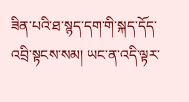ཟིན་པའི་ཐ་སྙད་དག་གི་སྐད་དོད་འབྲི་སྟངས་སམ། ཡང་ན་འདི་ལྟར་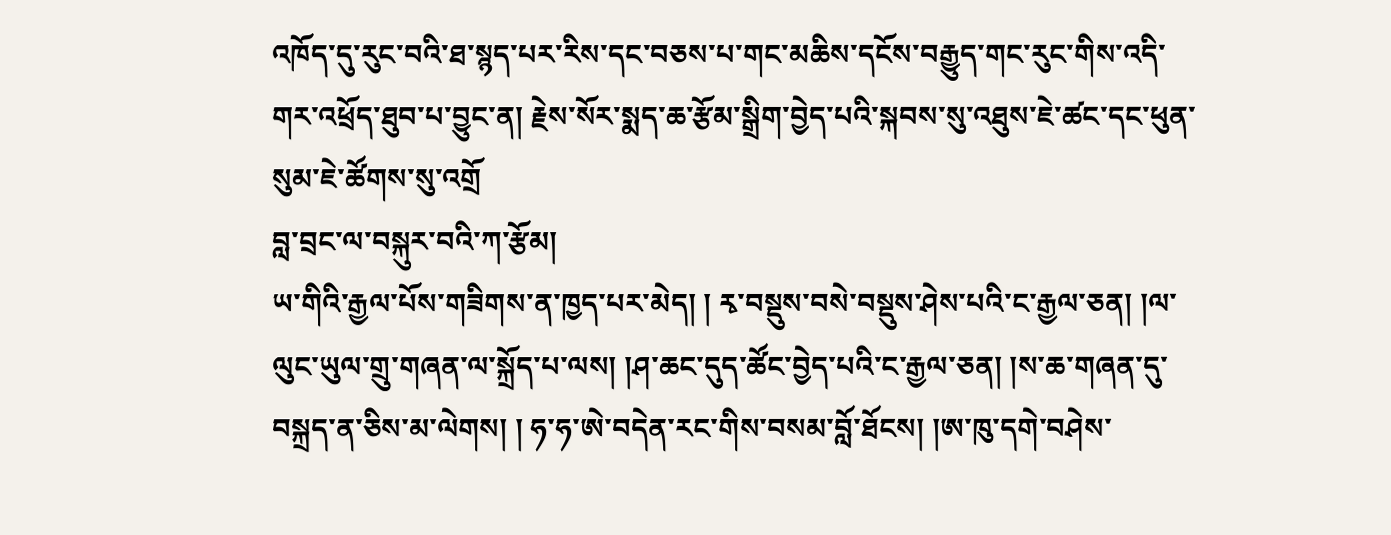འཁོད་དུ་རུང་བའི་ཐ་སྙད་པར་རིས་དང་བཅས་པ་གང་མཆིས་དངོས་བརྒྱུད་གང་རུང་གིས་འདི་གར་འཕྲོད་ཐུབ་པ་བྱུང་ན། རྗེས་སོར་སྨད་ཆ་རྩོམ་སྒྲིག་བྱེད་པའི་སྐབས་སུ་འཐུས་ཇེ་ཚང་དང་ཕུན་སུམ་ཇེ་ཚོགས་སུ་འགྲོ
བླ་བྲང་ལ་བསྐུར་བའི་ཀ་རྩོམ།
ཡ་གིའི་རྒྱལ་པོས་གཟིགས་ན་ཁྱད་པར་མེད། ། རྭ་བསྡུས་བསེ་བསྡུས་ཤེས་པའི་ང་རྒྱལ་ཅན། །ལ་ལུང་ཡུལ་གྲུ་གཞན་ལ་སྐྲོད་པ་ལས། །ཤ་ཆང་དུད་ཚོང་བྱེད་པའི་ང་རྒྱལ་ཅན། །ས་ཆ་གཞན་དུ་བསྐྲད་ན་ཅིས་མ་ལེགས། ། ཧ་ཧ་ཨེ་བདེན་རང་གིས་བསམ་བློ་ཐོངས། །ཨ་ཁུ་དགེ་བཤེས་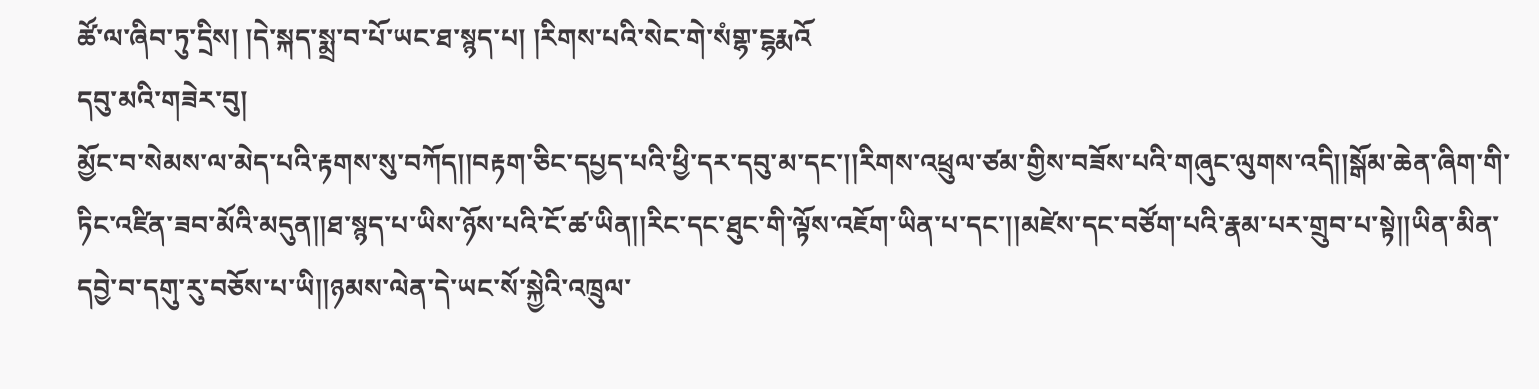ཚོ་ལ་ཞིབ་ཏུ་དྲིས། །དེ་སྐད་སྨྲ་བ་པོ་ཡང་ཐ་སྙད་པ། །རིགས་པའི་སེང་གེ་སཾགྷ་ངྷརྨའོ
དབུ་མའི་གཟེར་བུ།
མྱོང་བ་སེམས་ལ་མེད་པའི་རྟགས་སུ་བཀོད།།བརྟག་ཅིང་དཔྱད་པའི་ཕྱི་དར་དབུ་མ་དང་།།རིགས་འཕྲུལ་ཙམ་གྱིས་བཟོས་པའི་གཞུང་ལུགས་འདི།།སྒོམ་ཆེན་ཞིག་གི་ཏིང་འཛིན་ཟབ་མོའི་མདུན།།ཐ་སྙད་པ་ཡིས་ཉོས་པའི་ངོ་ཚ་ཡིན།།རིང་དང་ཐུང་གི་ལྟོས་འཇོག་ཡིན་པ་དང་།།མཛེས་དང་བཙོག་པའི་རྣམ་པར་གྲུབ་པ་སྟེ།།ཡིན་མིན་དབྱེ་བ་དགུ་རུ་བཅོས་པ་ཡི།།ཉམས་ལེན་དེ་ཡང་སོ་སྐྱེའི་འཁྲུལ་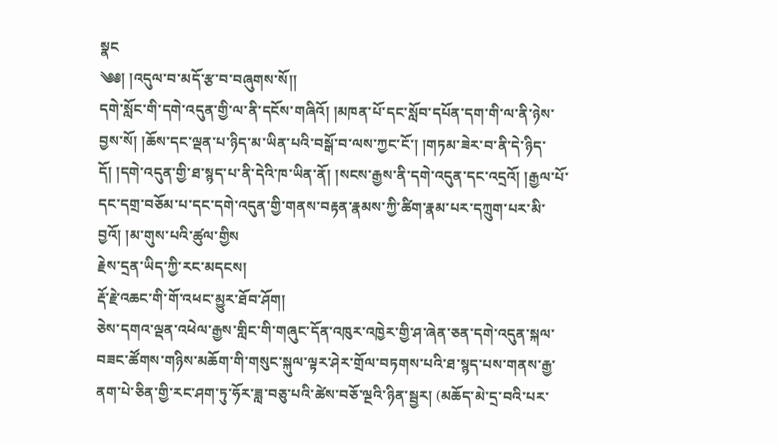སྣང
༄༅། །འདུལ་བ་མདོ་རྩ་བ་བཞུགས་སོ།།
དགེ་སློང་གི་དགེ་འདུན་གྱི་ལ་ནི་དངོས་གཞིའོ། །མཁན་པོ་དང་སློབ་དཔོན་དག་གི་ལ་ནི་ཉེས་བྱས་སོ། །ཆོས་དང་ལྡན་པ་ཉིད་མ་ཡིན་པའི་བསྒོ་བ་ལས་ཀྱང་ངོ་། །གཏམ་ཟེར་བ་ནི་དེ་ཉིད་དོ། །དགེ་འདུན་གྱི་ཐ་སྙད་པ་ནི་དེའི་ཁ་ཡིན་ནོ། །སངས་རྒྱས་ནི་དགེ་འདུན་དང་འདྲའོ། །རྒྱལ་པོ་དང་དགྲ་བཅོམ་པ་དང་དགེ་འདུན་གྱི་གནས་བརྟན་རྣམས་ཀྱི་ཚིག་རྣམ་པར་དཀྲུག་པར་མི་བྱའོ། །མ་གུས་པའི་ཚུལ་གྱིས
རྗེས་དྲན་ཡིད་ཀྱི་རང་མདངས།
རྡོ་རྗེ་འཆང་གི་གོ་འཕང་མྱུར་ཐོབ་ཤོག།
ཅེས་དགའ་ལྡན་འཕེལ་རྒྱས་གླིང་གི་གཞུང་དོན་འཁུར་འཁྱེར་གྱི་ཤ་ཞེན་ཅན་དགེ་འདུན་སྐལ་བཟང་ཚོགས་གཉིས་མཆོག་གི་གསུང་སྐུལ་ལྟར་ཤེར་གྲོལ་བཏགས་པའི་ཐ་སྙད་པས་གནས་རྒྱ་ནག་པེ་ཅིན་གྱི་རང་ཤག་ཏུ་ཧོར་ཟླ་བཅུ་པའི་ཚེས་བཅོ་ལྔའི་ཉིན་སྦྱར། (མཆོད་མེ་དྲ་བའི་པར་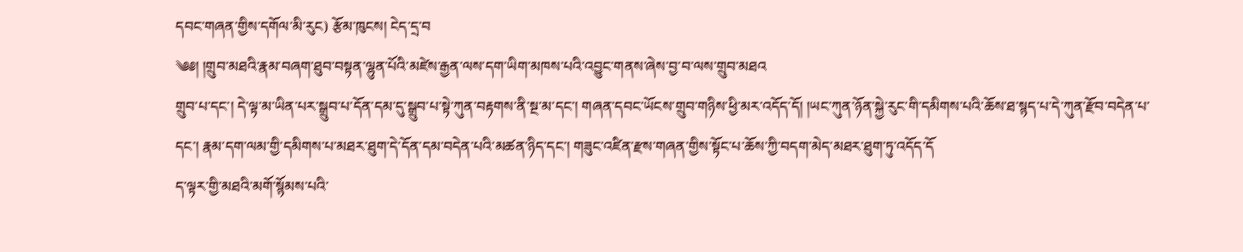དབང་གཞན་གྱིས་དགོལ་མི་རུང) རྩོམ་ཁུངས། ངེད་དྲ་བ
༄༅། །གྲུབ་མཐའི་རྣམ་བཞག་ཐུབ་བསྟན་ལྷུན་པོའི་མཛེས་རྒྱན་ལས་དག་ཡིག་མཁས་པའི་འབྱུང་གནས་ཞེས་བྱ་བ་ལས་གྲུབ་མཐའ
གྲུབ་པ་དང་། དེ་ལྟ་མ་ཡིན་པར་སྒྲུབ་པ་དོན་དམ་དུ་སྒྲུབ་པ་སྟེ་ཀུན་བརྟགས་ནི་སྔ་མ་དང་། གཞན་དབང་ཡོངས་གྲུབ་གཉིས་ཕྱི་མར་འདོད་དོ། །ཡང་ཀུན་ཉོན་སྐྱེ་རུང་གི་དམིགས་པའི་ཆོས་ཐ་སྙད་པ་དེ་ཀུན་རྫོབ་བདེན་པ་དང་། རྣམ་དག་ལམ་གྱི་དམིགས་པ་མཐར་ཐུག་དེ་དོན་དམ་བདེན་པའི་མཚན་ཉིད་དང་། གཟུང་འཛིན་རྫས་གཞན་གྱིས་སྟོང་པ་ཆོས་ཀྱི་བདག་མེད་མཐར་ཐུག་ཏུ་འདོད་དོ
ད་ལྟར་གྱི་མཐའི་མགོ་སྙོམས་པའི་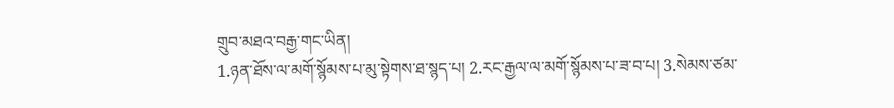གྲུབ་མཐའ་བརྒྱ་གང་ཡིན།
1.ཉན་ཐོས་ལ་མགོ་སྙོམས་པ་མུ་སྟེགས་ཐ་སྙད་པ། 2.རང་རྒྱལ་ལ་མགོ་སྙོམས་པ་ཟ་བ་པ། 3.སེམས་ཙམ་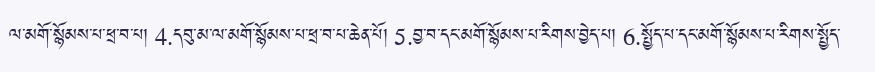ལ་མགོ་སྙོམས་པ་ཕྲ་བ་པ། 4.དབུ་མ་ལ་མགོ་སྙོམས་པ་ཕྲ་བ་པ་ཆེན་པོ། 5.བྱ་བ་དང་མགོ་སྙོམས་པ་རིགས་བྱེད་པ། 6.སྤྱོད་པ་དང་མགོ་སྙོམས་པ་རིགས་སྤྱོད་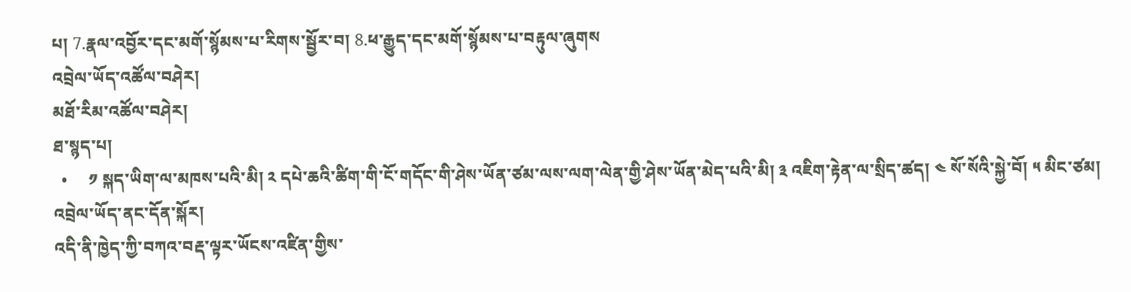པ། 7.རྣལ་འབྱོར་དང་མགོ་སྙོམས་པ་རིགས་སྦྱོར་བ། 8.ཕ་རྒྱུད་དང་མགོ་སྙོམས་པ་བརྟུལ་ཞུགས
འབྲེལ་ཡོད་འཚོལ་བཤེར།
མཐོ་རིམ་འཚོལ་བཤེར།
ཐ་སྙད་པ།
  •     ༡ སྐད་ཡིག་ལ་མཁས་པའི་མི། ༢ དཔེ་ཆའི་ཚིག་གི་ངོ་གདོང་གི་ཤེས་ཡོན་ཙམ་ལས་ལག་ལེན་གྱི་ཤེས་ཡོན་མེད་པའི་མི། ༣ འཇིག་རྟེན་ལ་སྲིད་ཚད། ༤ སོ་སོའི་སྐྱེ་བོ། ༥ མིང་ཙམ།
འབྲེལ་ཡོད་ནང་དོན་སྐོར།
འདི་ནི་ཁྱེད་ཀྱི་བཀའ་བརྡ་ལྟར་ཡོངས་འཛིན་གྱིས་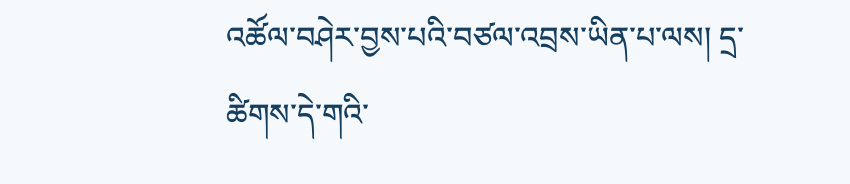འཚོལ་བཤེར་བྱས་པའི་བཙལ་འབྲས་ཡིན་པ་ལས། དྲ་ཚིགས་དེ་གའི་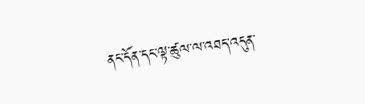ནང་དོན་དང་ལྟ་ཚུལ་ལ་འཐད་འདུན་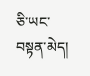ཅི་ཡང་བསྟན་མེད།